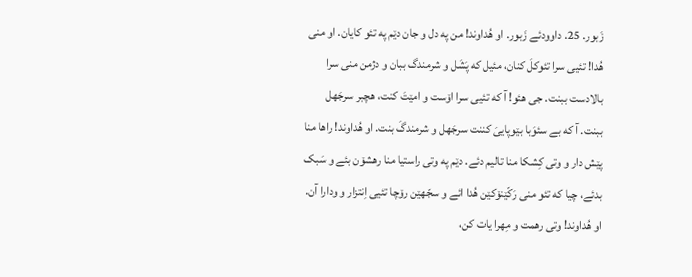زَبور. 25. داوودئے زَبور. او هُداوند! من په دل و جان دێم په تئو کایان. او منی هُدا! تئیی سرا تئوکلَ کنان، مئیل که پَشَل و شرمندگ ببان و دژمن منی سرا بالادست ببنت. جی هئو! آ که تئیی سرا اۆست و امێتَ کنت، هچبر سرجَهل ببنت. آ که بے سئوَبا بێوپاییَ کننت سرجَهل و شرمندگَ بنت. او هُداوند! راها منا پێش دار و وتی کِشکا منا تالیم دئے. دێم په وتی راستیا منا رهشۆن بئے و سَبک بدئے، چیا که تئو منی رَکّێنۆکێن هُدا ائے و سجّهێن رۆچا تئیی اِنتزار و ودارا آن. او هُداوند! وتی رهمت و مِهرا یات کن،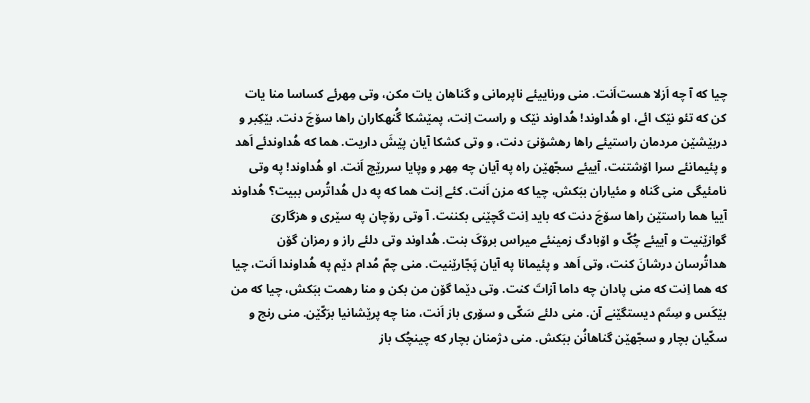چیا که آ چه اَزلا هست‌اَنت. منی ورناییئے ناپرمانی و گناهان یات مکن، وتی مِهرئے کساسا منا یات کن که تئو نێک ائے، او هُداوند! هُداوند نێک و راست اِنت، پمێشکا گُنهکاران راها سۆجَ دنت. بێکِبر و دربێشێن مردمان راستیئے راها رهشۆنیَ دنت، و وتی کشکا آیان پێشَ داریت. هما که هُداوندئے اَهد و پئیمانئے سرا اۆشتنت، آییئے سجّهێن راه په آیان چه مِهر و وپایا سررێچ اَنت. او هُداوند! په وتی نامئیگی منی گناه و مئیاران ببَکش، چیا که مزن اَنت. کئے اِنت هما که په دل هُداتُرس ببیت؟ هُداوند آییا هما راستێن راها سۆجَ دنت که باید اِنت گچێنی بکننت. آ وتی رۆچان په سێری و هزگاریَ گوازێنیت و آییئے چُکّ و اۆبادگ زمینئے میراس برۆکَ بنت. هُداوند وتی دلئے راز و رمزان گۆن هداتُرسان درشانَ کنت، وتی اَهد و پئیمانا په آیان پَجّارێنیت. منی چمّ مُدام دێم په هُداوندا اَنت، چیا که هما اِنت که منی پادان چه داما آزاتَ کنت. وتی دێما گۆن من بکن و منا رهمت ببَکش، چیا که من بێکَس و سِتَم دیستگێنے آن. منی دلئے سَکّی و سۆری باز اَنت، منا چه پرێشانیا برَکّێن. منی رنج و سکّیان بچار و سجّهێن گناهانُن ببَکش. منی دژمنان بچار که چینچُک باز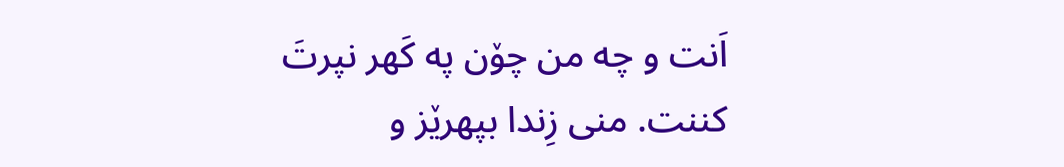اَنت و چه من چۆن په کَهر نپرتَ کننت. منی زِندا بپهرێز و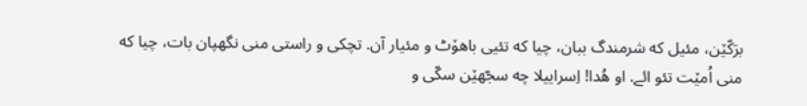برَکّێن، مئیل که شرمندگ ببان، چیا که تئیی باهۆٹ و مئیار آن. تچکی و راستی منی نگهپان بات، چیا که منی اُمێت تئو ائے. او هُدا! اِسراییلا چه سجّهێن سکّی و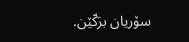سۆریان برَکّێن.